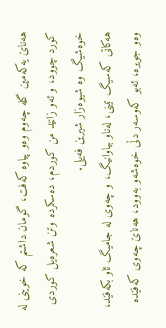هەناێ یەکەمین گلە چەوم وەو پیاوە کەفت، گومان داشتم کە خوینی لە کورد چوود، و ئەو زانێد من کوردم، دەسکردە وتن شعرەیل کوردی خوەشیگ وە شیوەزار شیرین فەیلی.
هەکاتی کەسیگ تینی، لەناو بیاوانیگ، و چەوی لە جامیگ ئاو بکەفێد، وەو جویرە، ئەبو کەوسەر دڵی خوەشەو بەوود، هەناێ چەوی کەفێدە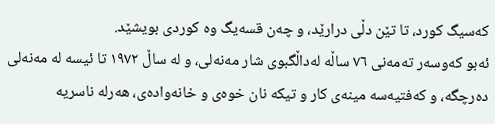کەسیگ کورد، تا تێن دڵی درارێد، و چەن قسەیگ وە کوردی بویشێد.
ئەبو کەوسەر تەمەنی ٧٦ ساڵە لەداڵگبوی شار مەنەلی، و لە ساڵ ١٩٧٢ تا ئیسە لە مەنەلی دەرچگە، و کەفتیەسە مینەی کار و تیکە نان خوەی و خانەوادەی، هەرلە ناسریە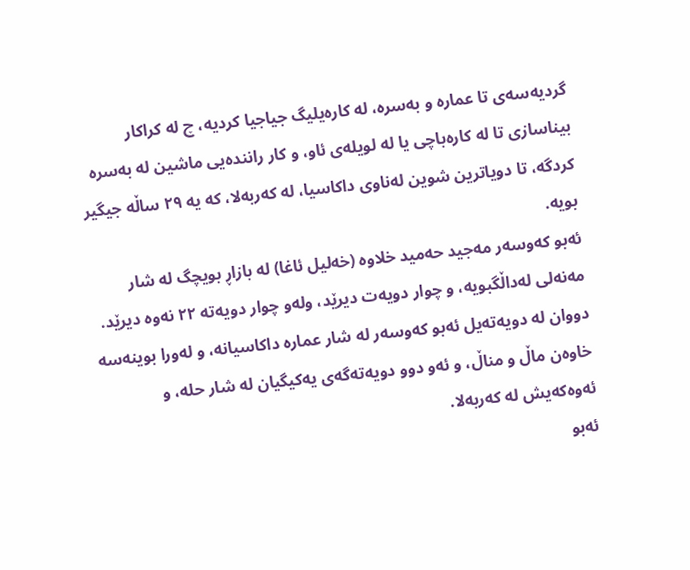گردیەسەی تا عمارە و بەسرە، لە کارەیلیگ جیاجیا کردیە، چ لە کراکار بیناسازی تا لە کارەباچی یا لە لویلەی ئاو، و کار رانندەیی ماشین لە بەسرە کردگە، تا دویاترین شوین لەناوی داکاسیا، لە کەربەلا، کە یە ٢٩ ساڵە جیگیر بویە.
ئەبو کەوسەر مەجید حەمید خلاوە (خەلیل ئاغا) لە بازاڕ بویچگ لە شار مەنەلی لەداڵگبویە، و چوار دویەت دیرێد، ولەو چوار دویەتە ٢٢ نەوە دیرێد.
دووان لە دویەتەیل ئەبو کەوسەر لە شار عمارە داکاسیانە، و لەورا بوینەسە خاوەن ماڵ و مناڵ، و ئەو دوو دویەتەگەی یەکیگیان لە شار حلە، و ئەوەکەیش لە کەربەلا.
ئەبو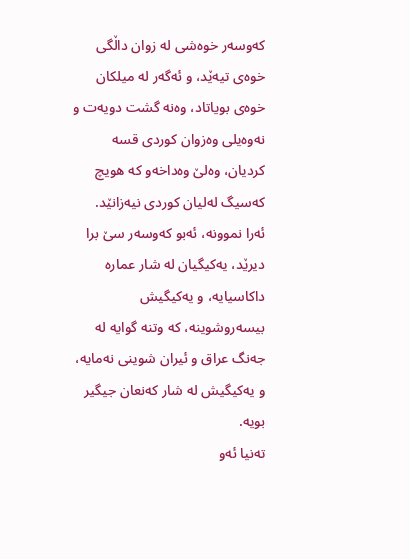کەوسەر خوەشی لە زوان داڵگی خوەی تیەێد، و ئەگەر لە میلکان خوەی بویاتاد، وەنە گشت دویەت و نەوەیلی وەزوان کوردی قسە کردیان، وەلێ وەداخەو کە هویچ کەسیگ لەلیان کوردی نیەزانێد.
ئەرا نموونە، ئەبو کەوسەر سێ برا دیرێد، یەکیگیان لە شار عمارە داکاسیایە، و یەکیگیش بیسەروشوینە، کە وتنە گوایە لە جەنگ عراق و ئیران شوینی نەمایە، و یەکیگیش لە شار کەنعان جیگیر بویە.
تەنیا ئەو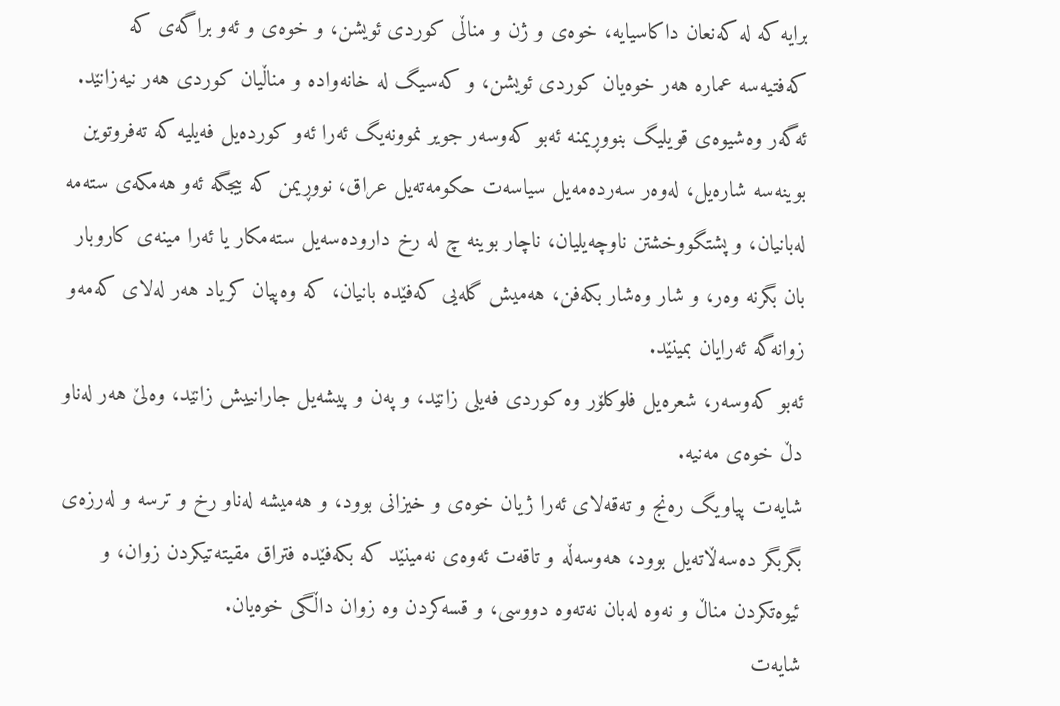برایە کە لە کەنعان داکاسیایە، خوەی و ژن و مناڵی کوردی ئویشن، و خوەی و ئەو براگەی کە کەفتیەسە عمارە هەر خوەیان کوردی ئویشن، و کەسیگ لە خانەوادە و مناڵیان کوردی هەر نیەزانێد.
ئەگەر وەشیوەی قویلیگ بنووڕیمنە ئەبو کەوسەر جویر نموونەیگ ئەرا ئەو کوردەیل فەیلیە کە تەفروتوین بوینەسە شارەیل، لەوەر سەردەمەیل سیاسەت حکومەتەیل عراق، نووڕیمن کە بیجگە ئەو هەمکەی ستەمە لەبانیان، و پشتگووخشتن ناوچەیلیان، ناچار بوینە چ لە رخ دارودەسەیل ستەمکار یا ئەرا مینەی کاروبار بان بگرنە وەر، و شار وەشار بکەفن، هەمیش گلەیی کەفێدە بانیان، کە وەپیان کریاد هەر لەلای کەمەو زوانەگە ئەرایان بمینێد.
ئەبو کەوسەر، شعرەیل فلوکلۆر وە کوردی فەیلی زانێد، و پەن و پیشەیل جارانییش زانێد، وەلێ هەر لەناو دڵ خوەی مەنیە.
شایەت پیاویگ رەنج و تەقەلای ئەرا ژیان خوەی و خیزانی بوود، و هەمیشە لەناو رخ و ترسە و لەرزەی بگربگر دەسەڵاتەیل بوود، هەوسەڵە و تاقەت ئەوەی نەمینێد کە بکەفێدە فتراق مقیتەتیکردن زوان، و ئیوەتکردن مناڵ و نەوە لەبان نەتەوە دووسی، و قسەکردن وە زوان داڵگی خوەیان.
شایەت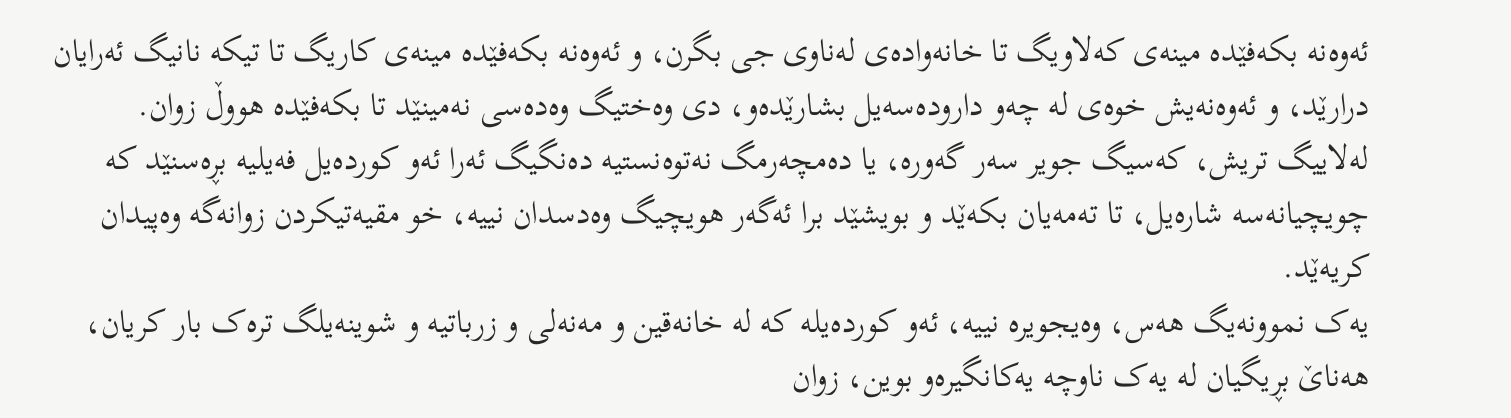ئەوەنە بکەفێدە مینەی کەلاویگ تا خانەوادەی لەناوی جی بگرن، و ئەوەنە بکەفێدە مینەی کاریگ تا تیکە نانیگ ئەرایان درارێد، و ئەوەنەیش خوەی لە چەو دارودەسەیل بشارێدەو، دی وەختیگ وەدەسی نەمینێد تا بکەفێدە هووڵ زوان.
لەلاییگ تریش، کەسیگ جویر سەر گەورە، یا دەمچەرمگ نەتوەنستیە دەنگیگ ئەرا ئەو کوردەیل فەیلیە بڕەسنێد کە چویچیانەسە شارەیل، تا تەمەیان بکەێد و بویشێد برا ئەگەر هویچیگ وەدسدان نییە، خو مقیەتیکردن زوانەگە وەپیدان کریەێد.
یەک نموونەیگ هەس، وەیجویرە نییە، ئەو کوردەیلە کە لە خانەقین و مەنەلی و زرباتیە و شوینەیلگ ترەک بار کریان، هەناێ بڕیگیان لە یەک ناوچە یەکانگیرەو بوین، زوان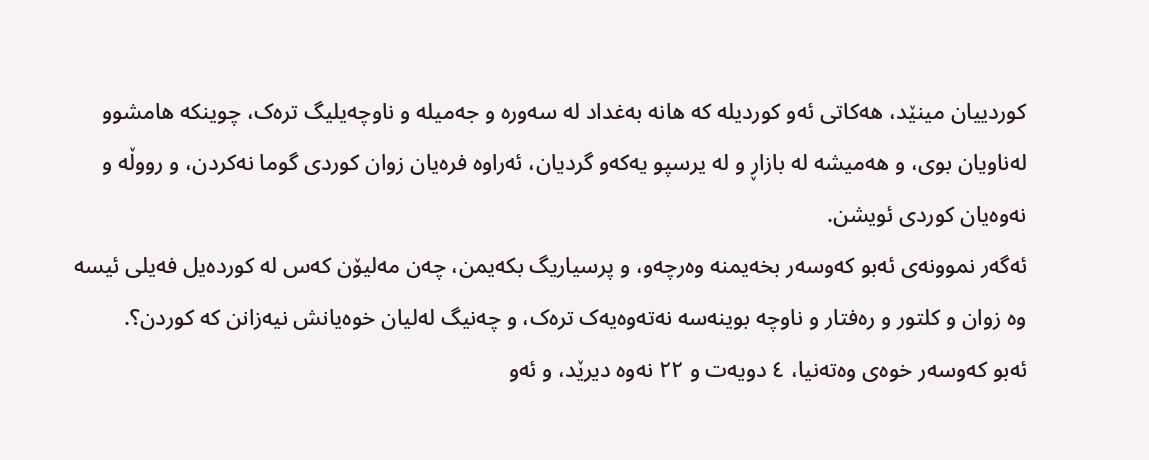کوردییان مینێد، هەکاتی ئەو کوردیلە کە هانە بەغداد لە سەورە و جەمیلە و ناوچەیلیگ ترەک، چوینکە هامشوو لەناویان بوی، و هەمیشە لە بازاڕ و لە یرسپو یەکەو گردیان، ئەراوە فرەیان زوان کوردی گوما نەکردن، و رووڵە و نەوەیان کوردی ئویشن.
ئەگەر نموونەی ئەبو کەوسەر بخەیمنە وەرچەو، و پرسیاریگ بکەیمن، چەن مەلیۆن کەس لە کوردەیل فەیلی ئیسە وە زوان و کلتور و رەفتار و ناوچە بوینەسە نەتەوەیەک ترەک، و چەنیگ لەلیان خوەیانش نیەزانن کە کوردن؟.
ئەبو کەوسەر خوەی وەتەنیا، ٤ دویەت و ٢٢ نەوە دیرێد، و ئەو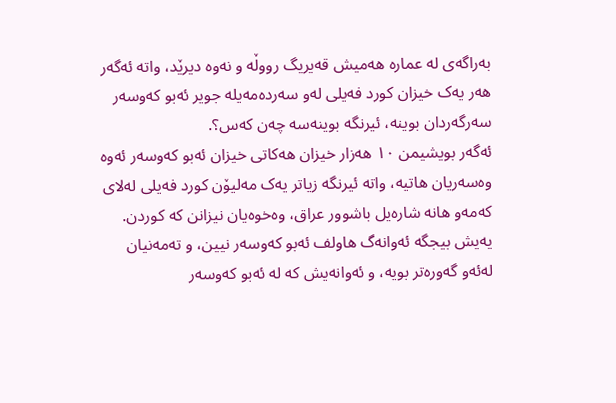بەراگەی لە عمارە هەمیش قەیریگ رووڵە و نەوە دیرێد، واتە ئەگەر هەر یەک خیزان کورد فەیلی لەو سەردەمەیلە جویر ئەبو کەوسەر سەرگەردان بوینە، ئیرنگە بوینەسە چەن کەس؟.
ئەگەر بویشیمن ١٠ هەزار خیزان هەکاتی خیزان ئەبو کەوسەر ئەوە وەسەریان هاتیە، واتە ئیرنگە زیاتر یەک مەلیۆن کورد فەیلی لەلای کەمەو هانە شارەیل باشوور عراق، وەخوەیان نیزانن کە کوردن.
یەیش بیجگە ئەوانەگ هاولف ئەبو کەوسەر نیین، و تەمەنیان لەئەو گەورەتر بویە، و ئەوانەیش کە لە ئەبو کەوسەر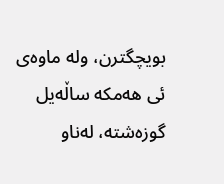بویچگترن، ولە ماوەی ئی هەمکە ساڵەیل گوزەشتە، لەناو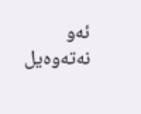ئەو نەتەوەیل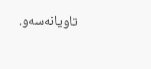تاویانەسەو.